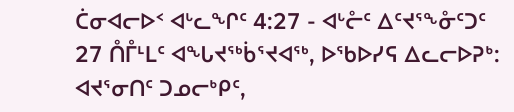ᑖᓂᐊᓕᐅᑉ ᐊᒡᓚᖏᑦ 4:27 - ᐊᒡᓔᑦ ᐃᑦᔪᕐᖕᓁᑦᑐᑦ
27 ᑍᒤᒻᒪᑦ ᐊᖓᔪᖅᑳᕐᔪᐊᖅ, ᐅᖃᐅᓯᕋ ᐃᓚᓕᐅᕈᒃ: ᐊᔪᕐᓂᑎᑦ ᑐᓄᓕᒃᑭᑦ,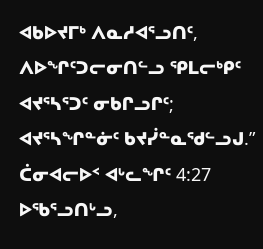ᐊᑲᐅᔪᒥᒃ ᐱᓇᓱᐊᕐᓗᑎᑦ, ᐱᐅᖏᑦᑐᓕᓂᑎᓪᓗ ᕿᒪᓕᒃᑭᑦ ᐊᔪᕐᓴᕐᑐᑦ ᓂᑲᒋᓗᒋᑦ; ᐊᔪᕐᓴᖏᓐᓃᑦ ᑲᔪᓰᓐᓇᖁᓪᓗᒍ.”
ᑖᓂᐊᓕᐅᑉ ᐊᒡᓚᖏᑦ 4:27
ᐅᖃᕐᓗᑎᒡᓗ,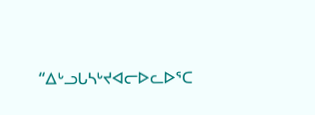“ᐃᒡᓗᒐᓴᒡᔪᐊᓕᐅᓚᐅᕐᑕ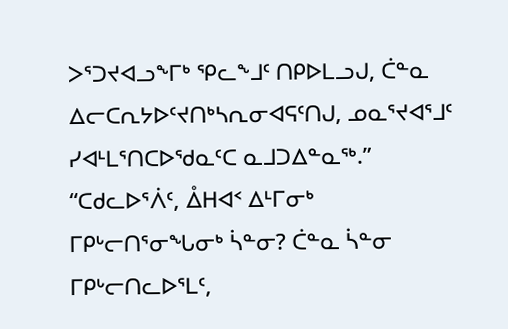ᐳᕐᑐᔪᐊᓗᖕᒥᒃ ᕿᓚᖕᒧᑦ ᑎᑭᐅᒪᓗᒍ, ᑖᓐᓇ ᐃᓕᑕᕆᔭᐅᑦᔪᑎᒃᓴᕆᓂᐊᕋᑦᑎᒍ, ᓄᓇᕐᔪᐊᕐᒧᑦ ᓯᐊᒻᒪᕐᑎᑕᐅᖁᓇᑦᑕ ᓇᒧᑐᐃᓐᓇᖅ.”
“ᑕᑯᓚᐅᕐᐲᑦ, ᐂᕼᐊᑉ ᐃᒻᒥᓂᒃ ᒥᑭᒡᓕᑎᕐᓂᖓᓂᒃ ᓵᓐᓂ? ᑖᓐᓇ ᓵᓐᓂ ᒥᑭᒡᓕᑎᓚᐅᕐᒪᑦ,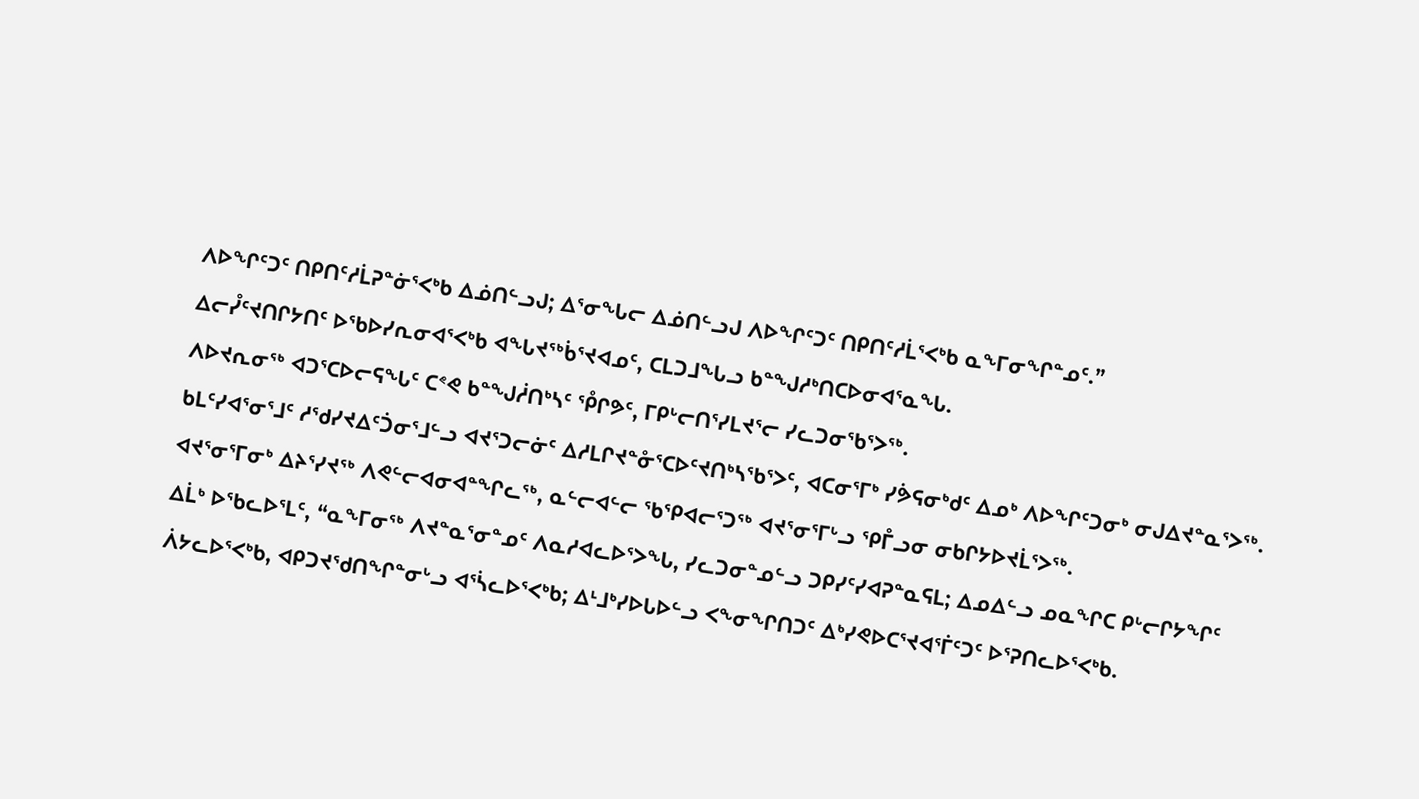ᐱᐅᖏᑦᑐᑦ ᑎᑭᑎᑦᓱᒫᕈᓐᓃᕐᐸᒃᑲ ᐃᓅᑎᓪᓗᒍ; ᐃᕐᓂᖓᓕ ᐃᓅᑎᓪᓗᒍ ᐱᐅᖏᑦᑐᑦ ᑎᑭᑎᑦᓱᒫᕐᐸᒃᑲ ᓇᖕᒥᓂᖏᓐᓄᑦ.”
ᐃᓕᓮᑦᔪᑎᒋᔭᑎᑦ ᐅᖃᐅᓯᕆᓂᐊᕐᐸᒃᑲ ᐊᖓᔪᖅᑳᕐᔪᐊᓄᑦ, ᑕᒪᑐᒧᖓᓗ ᑲᓐᖑᓱᒃᑎᑕᐅᓂᐊᕐᓇᖓ.
ᐱᐅᔪᕆᓂᖅ ᐊᑐᕐᑕᐅᓕᕋᖓᑦ ᑕᕝᕙ ᑲᓐᖑᓲᑎᒃᓴᑦ ᕾᒋᕗᑦ, ᒥᑭᒡᓕᑎᕐᓯᒪᔪᕐᓕ ᓯᓚᑐᓂᖃᕐᐳᖅ.
ᑲᒪᑦᓯᐊᕐᓂᕐᒧᑦ ᓱᖁᓯᔪᐃᑦᑑᓂᕐᒧᓪᓗ ᐊᔪᕐᑐᓕᓃᑦ ᐃᓱᒪᒋᔪᓐᓁᕐᑕᐅᑦᔪᑎᒃᓴᖃᕐᐳᑦ, ᐊᑕᓂᕐᒥᒃ ᓯᕘᕋᓂᒃᑯᑦ ᐃᓄᒃ ᐱᐅᖏᑦᑐᓂᒃ ᓂᒍᐃᔪᓐᓇᕐᐳᖅ.
ᐊᔪᕐᓂᕐᒥᓂᒃ ᐃᔨᕐᓯᔪᖅ ᐱᕙᓪᓕᐊᓂᐊᓐᖏᓚᖅ, ᓇᓪᓕᐊᓪᓕ ᖃᕿᐊᓕᕐᑐᖅ ᐊᔪᕐᓂᕐᒥᒡᓗ ᕿᒤᓗᓂ ᓂᑲᒋᔭᐅᔪᒫᕐᐳᖅ.
ᐃᒫᒃ ᐅᖃᓚᐅᕐᒪᑦ, “ᓇᖕᒥᓂᖅ ᐱᔪᓐᓇᕐᓂᓐᓄᑦ ᐱᓇᓱᐊᓚᐅᕐᐳᖓ, ᓯᓚᑐᓂᓐᓄᓪᓗ ᑐᑭᓯᑦᓯᐊᕈᓐᓇᕋᒪ; ᐃᓄᐃᓪᓗ ᓄᓇᖏᑕ ᑭᒡᓕᒋᔭᖏᑦ ᐲᔭᓚᐅᕐᐸᒃᑲ, ᐊᑭᑐᔪᖁᑎᖏᓐᓂᒡᓗ ᐊᕐᓵᓚᐅᕐᐸᒃᑲ; ᐃᒻᒧᒃᓯᐅᒐᐅᓪᓗ ᐸᖕᓂᖏᑎᑐᑦ ᐃᒃᓯᕙᐅᑕᕐᔪᐊᕐᒦᑦᑐᑦ ᐅᕐᕈᑎᓚᐅᕐᐸᒃᑲ.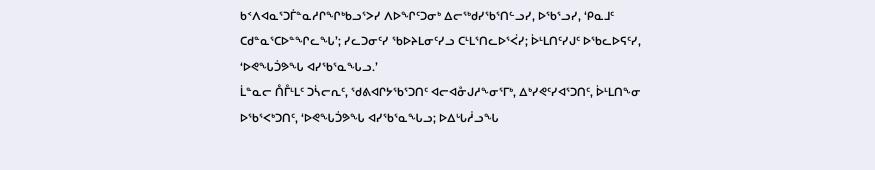ᑲᑉᐱᐊᓇᕐᑐᒦᓐᓇᓱᒋᖏᒃᑲᓗᕐᐳᓯ ᐱᐅᖏᑦᑐᓂᒃ ᐃᓕᖅᑯᓯᖃᕐᑎᓪᓗᓯ, ᐅᖃᕐᓗᓯ, ‘ᑭᓇᒧᑦ ᑕᑯᓐᓇᕐᑕᐅᓐᖏᓚᖓ’; ᓯᓚᑐᓂᑦᓯ ᖃᐅᔨᒪᓂᑦᓯᓗ ᑕᒻᒪᕐᑎᓚᐅᕐᐹᓯ; ᐆᒻᒪᑎᑦᓯᒍᑦ ᐅᖃᓚᐅᕋᑦᓯ, ‘ᐅᕙᖓᑑᕗᖓ ᐊᓯᖃᕐᓇᖓᓗ.’
ᒫᓐᓇᓕ ᑍᒤᒻᒪᑦ ᑐᓵᓕᕆᑦ, ᖁᕕᐊᒋᔭᖃᕐᑐᑎᑦ ᐊᓕᐊᓁᒍᓱᖕᓂᕐᒥᒃ, ᐃᒃᓯᕙᑦᓯᐊᕐᑐᑎᑦ, ᐆᒻᒪᑎᖕᓂ ᐅᖃᕐᐸᒃᑐᑎᑦ, ‘ᐅᕙᖓᑑᕗᖓ ᐊᓯᖃᕐᓇᖓᓗ; ᐅᐃᒡᒐᓲᓗᖓ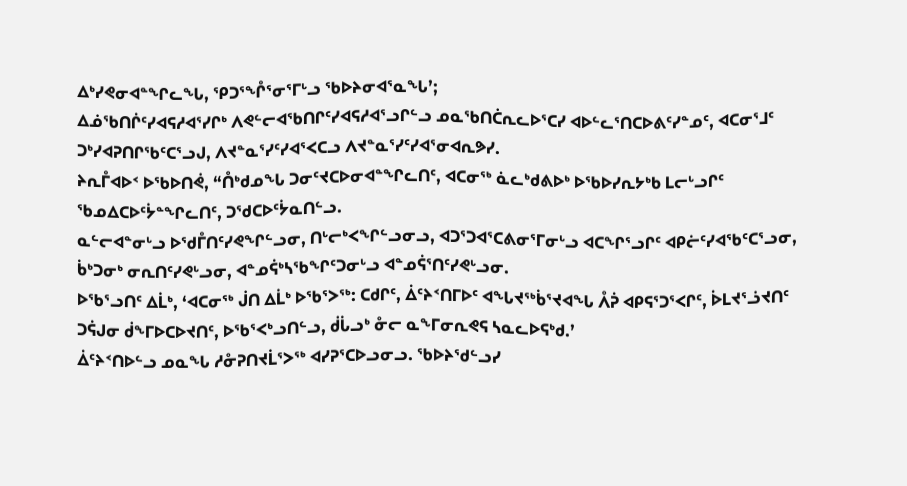ᐃᒃᓯᕙᓂᐊᓐᖏᓚᖓ, ᕿᑐᕐᖎᕐᓂᕐᒥᒡᓗ ᖃᐅᔨᓂᐊᕐᓇᖓ’;
ᐃᓅᖃᑎᒌᑦᓯᐊᕋᓱᐊᕐᓯᒋᒃ ᐱᕙᓪᓕᐊᖃᑎᒋᑦᓯᐊᕋᓱᐊᕐᓗᒋᓪᓗ ᓄᓇᖃᑎᑖᕆᓚᐅᕐᑕᓯ ᐊᐅᓪᓚᕐᑎᑕᐅᕕᑦᓯᓐᓄᑦ, ᐊᑕᓂᕐᒧᑦ ᑐᒃᓯᐊᕈᑎᒋᖃᑦᑕᕐᓗᒍ, ᐱᔪᓐᓇᕐᓯᑦᓯᐊᕐᐸᑕᓗ ᐱᔪᓐᓇᕐᓯᑦᓯᐊᕐᓂᐊᕆᕗᓯ.
ᔨᕆᒤᐊᐅᑉ ᐅᖃᐅᑎᕚ, “ᑍᒃᑯᓄᖓ ᑐᓂᑦᔪᑕᐅᓂᐊᓐᖏᓚᑎᑦ, ᐊᑕᓂᖅ ᓈᓚᒃᑯᕕᐅᒃ ᐅᖃᐅᓯᕆᔭᒃᑲ ᒪᓕᒡᓗᒋᑦ ᖃᓄᐃᑕᐅᑦᔮᓐᖏᓚᑎᑦ, ᑐᖁᑕᐅᑦᔮᓇᑎᓪᓗ.
ᓇᓪᓕᐊᓐᓂᒡᓗ ᐅᖁᒤᑎᑦᓯᕙᖏᓪᓗᓂ, ᑎᒡᓕᒃᐸᖏᓪᓗᓂᓗ, ᐊᑐᕐᑐᐊᕐᑕᕕᓂᕐᒥᓂᒡᓗ ᐊᑕᖏᕐᓗᒋᑦ ᐊᑭᓖᑦᓯᐊᖃᑦᑕᕐᓗᓂ, ᑳᒃᑐᓂᒃ ᓂᕆᑎᑦᓯᕙᒡᓗᓂ, ᐊᓐᓄᕌᒃᓴᖃᖏᑦᑐᓂᒡᓗ ᐊᓐᓄᕌᕐᑎᑦᓯᕙᒡᓗᓂ.
ᐅᖃᕐᓗᑎᑦ ᐃᒫᒃ, ‘ᐊᑕᓂᖅ ᒎᑎ ᐃᒫᒃ ᐅᖃᕐᐳᖅ: ᑕᑯᒋᑦ, ᐄᑦᔨᑉᑎᒥᐅᑦ ᐊᖓᔪᖅᑳᕐᔪᐊᖓ ᐰᕉ ᐊᑭᕋᕐᑐᕐᐸᒋᑦ, ᐆᒪᔪᕐᓘᔪᑎᑦ ᑐᕌᒍᓂ ᑰᖕᒥᐅᑕᐅᔪᑎᑦ, ᐅᖃᕐᐸᒃᓗᑎᓪᓗ, ᑰᒑᓗᒃ ᓁᓕ ᓇᖕᒥᓂᕆᕙᕋ ᓴᓇᓚᐅᕋᒃᑯ.’
ᐄᑦᔨᑉᑎᐅᓪᓗ ᓄᓇᖓ ᓱᓁᕈᑎᔪᒫᕐᐳᖅ ᐊᓯᕈᕐᑕᐅᓗᓂᓗ. ᖃᐅᔨᖁᓪᓗᓯ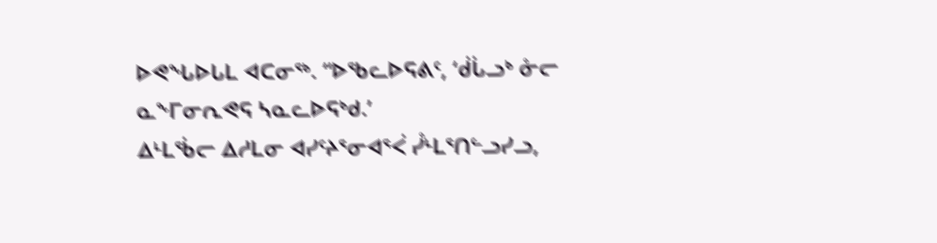ᐅᕙᖓᐅᒐᒪ ᐊᑕᓂᖅ. “ᐅᖃᓚᐅᕋᕕᑦ, ‘ᑰᒑᓗᒃ ᓁᓕ ᓇᖕᒥᓂᕆᕙᕋ ᓴᓇᓚᐅᕋᒃᑯ.’
ᐃᒻᒪᖄᓕ ᐃᓱᒪᓂ ᐊᓯᑦᔨᕐᓂᐊᕐᐹ ᓮᒻᒪᕐᑎᓪᓗᓯᓗ,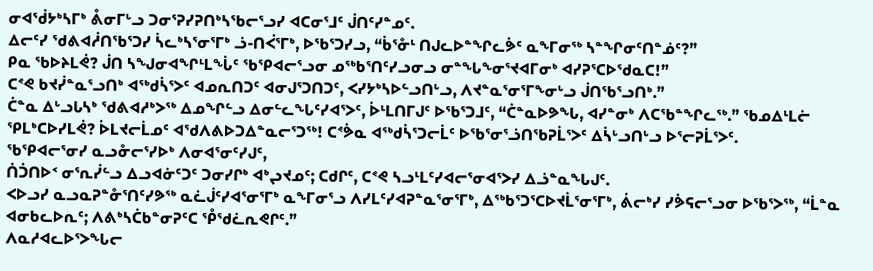ᓂᐊᖂᔭᒃᓴᒥᒃ ᕔᓂᒥᒡᓗ ᑐᓂᕐᕈᓯᕈᑎᒃᓴᖃᓕᕐᓗᓯ ᐊᑕᓂᕐᒧᑦ ᒎᑎᑦᓯᓐᓄᑦ.
ᐃᓕᑦᓯ ᖁᕕᐊᓲᑎᖃᕐᑐᓯ ᓵᓚᒃᓴᕐᓂᕐᒥᒃ ᓘ-ᑎᐹᕐᒥᒃ, ᐅᖃᕐᑐᓯᓗ, “ᑳᕐᓁᒻ ᑎᒍᓚᐅᓐᖏᓚᕘᑦ ᓇᖕᒥᓂᖅ ᓴᓐᖏᓂᑦᑎᓐᓅᑦ?”
ᑭᓇ ᖃᐅᔨᒪᕚ? ᒎᑎ ᓴᖑᓂᐊᖏᒻᒪᖔᑦ ᖃᕿᐊᓕᕐᓗᓂ ᓄᖅᑲᕐᑎᑦᓯᓗᓂᓗ ᓂᓐᖓᖕᓂᕐᔪᐊᒥᓂᒃ ᐊᓯᕈᕐᑕᐅᖁᓇᑕ!”
ᑕᕝᕙ ᑲᔪᓰᓐᓇᕐᓗᑎᒃ ᐊᖅᑯᓵᕐᐳᑦ ᐊᓄᕆᑎᑐᑦ ᐊᓂᒍᕐᑐᑎᑐᑦ, ᐸᓯᔭᒃᓴᐅᓪᓗᑎᒡᓗ, ᐱᔪᓐᓇᕐᓂᕐᒥᖕᓂᒡᓗ ᒎᑎᖃᕐᓗᑎᒃ.”
ᑖᓐᓇ ᐃᒡᓗᒐᓴᒃ ᖁᕕᐊᓱᒃᐳᖅ ᐃᓄᖏᓪᓗ ᐃᓂᓪᓚᖓᑦᓯᐊᕐᐳᑦ, ᐆᒻᒪᑎᒥᒍᑦ ᐅᖃᕐᑐᒧᑦ, “ᑖᓐᓇᐅᕗᖓ, ᐊᓯᓐᓂᒃ ᐱᑕᖃᓐᖏᓚᖅ.” ᖃᓄᐃᒻᒪᓖ ᕿᒪᒃᑕᐅᓯᒪᕚ? ᐆᒪᔪᓕᒫᓄᑦ ᐊᖁᐱᕕᐅᑐᐃᓐᓇᓕᕐᑐᖅ! ᑕᕝᕘᓇ ᐊᖅᑯᓵᕐᑐᓕᒫᑦ ᐅᖃᕐᓂᕐᓘᑎᖃᕈᒫᕐᐳᑦ ᐃᓵᒡᓗᑎᒡᓗ ᐅᕐᓕᕈᒫᕐᐳᑦ.
ᖃᕿᐊᓕᕐᓂᓯ ᓇᓗᓁᓕᕐᓯᐅᒃ ᐱᓂᐊᕐᓂᑦᓯᒍᑦ,
ᑏᑑᑎᐅᑉ ᓂᕐᕆᓰᓪᓗ ᐃᓗᐊᓃᑦᑐᑦ ᑐᓂᓯᒋᒃ ᐊᒃᖢᔪᓄᑦ; ᑕᑯᒋᑦ, ᑕᕝᕙ ᓴᓗᒻᒪᑦᓯᐊᓕᕐᓂᐊᕐᐳᓯ ᐃᓘᓐᓇᖓᒍᑦ.
ᐸᐅᓗᓯ ᓇᓗᓇᕈᓐᓁᕐᑎᑦᓯᕗᖅ ᓇᓛᒎᑦᓯᐊᕐᓂᕐᒥᒃ ᓇᖕᒥᓂᕐᓗ ᐱᓯᒪᑦᓯᐊᕈᓐᓇᕐᓂᕐᒥᒃ, ᐃᖅᑲᕐᑐᕐᑕᐅᔪᒫᕐᓂᕐᒥᒃ, ᕖᓕᒃᓯ ᓯᕘᕋᓕᕐᓗᓂ ᐅᖃᕐᐳᖅ, “ᒫᓐᓇ ᐊᓂᑲᓚᐅᕆᑦ; ᐱᕕᒃᓴᑖᑲᓐᓂᕈᑦᑕ ᕾᖁᓛᕆᕙᒋᑦ.”
ᐱᓇᓱᐊᓚᐅᕐᐳᖓᓕ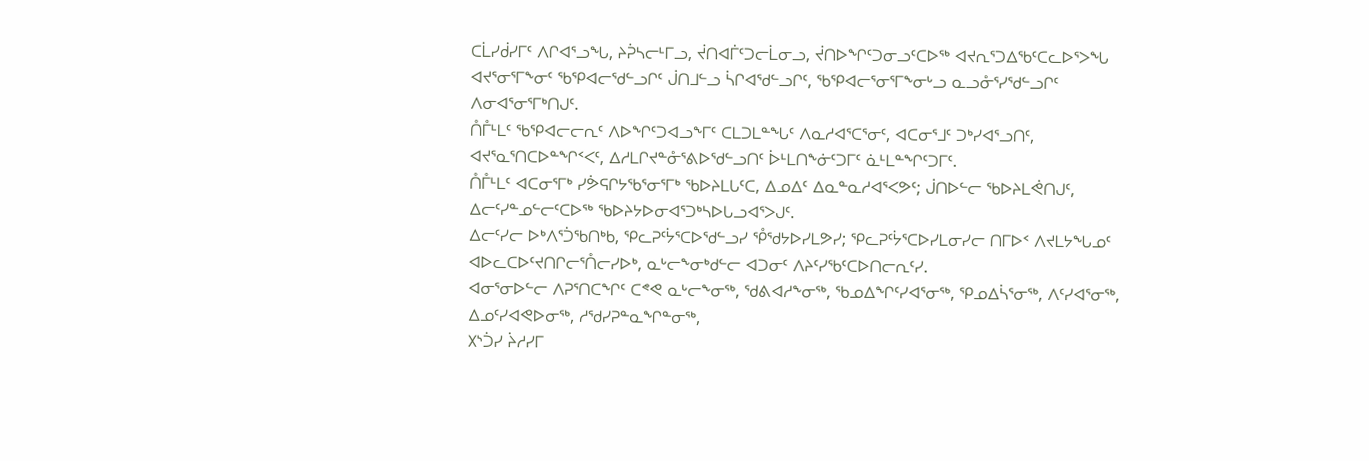ᑕᒫᓯᑰᓯᒥᑦ ᐱᒋᐊᕐᓗᖓ, ᔨᕉᓴᓕᒻᒥᓗ, ᔫᑎᐊᒦᑦᑐᓕᒫᓂᓗ, ᔫᑎᐅᖏᑦᑐᓂᓗᑦᑕᐅᖅ ᐊᔪᕆᕐᑐᐃᖃᑦᑕᓚᐅᕐᐳᖓ ᐊᔪᕐᓂᕐᒥᖕᓂᑦ ᖃᕿᐊᓕᖁᓪᓗᒋᑦ ᒎᑎᒧᓪᓗ ᓵᒋᐊᖁᓪᓗᒋᑦ, ᖃᕿᐊᓕᕐᓂᕐᒥᖕᓂᒡᓗ ᓇᓗᓁᕐᓯᖁᓪᓗᒋᑦ ᐱᓂᐊᕐᓂᕐᒥᒃᑎᒍᑦ.
ᑍᒤᒻᒪᑦ ᖃᕿᐊᓕᓕᕆᑦ ᐱᐅᖏᑦᑐᐊᓗᖕᒥᑦ ᑕᒪᑐᒪᓐᖓᑦ ᐱᓇᓱᐊᕐᑕᕐᓂᑦ, ᐊᑕᓂᕐᒧᑦ ᑐᒃᓯᐊᕐᓗᑎᑦ, ᐊᔪᕐᓇᕐᑎᑕᐅᓐᖏᑉᐸᑦ, ᐃᓱᒪᒋᔪᓐᓁᕐᕕᐅᖁᓪᓗᑎᑦ ᐆᒻᒪᑎᖕᓃᑦᑐᒥᑦ ᓈᒻᒪᓐᖏᑦᑐᒥᑦ.
ᑍᒤᒻᒪᑦ ᐊᑕᓂᕐᒥᒃ ᓯᕘᕋᒋᔭᖃᕐᓂᕐᒥᒃ ᖃᐅᔨᒪᒐᑦᑕ, ᐃᓄᐃᑦ ᐃᓇᓐᓇᓱᐊᕐᐸᕗᑦ; ᒎᑎᐅᓪᓕ ᖃᐅᔨᒪᕚᑎᒍᑦ, ᐃᓕᑦᓯᓐᓄᓪᓕᑦᑕᐅᖅ ᖃᐅᔨᔭᐅᓂᐊᕐᑐᒃᓴᐅᒐᓗᐊᕐᐳᒍᑦ.
ᐃᓕᑦᓯᓕ ᐅᒃᐱᕐᑑᖃᑎᒃᑲ, ᕿᓚᕈᑦᔮᕐᑕᐅᖁᓪᓗᓯ ᕾᖁᔭᐅᓯᒪᕗᓯ; ᕿᓚᕈᑦᔮᕐᑕᐅᓯᒪᓂᓯᓕ ᑎᒥᐅᑉ ᐱᔪᒪᔭᖓᓄᑦ ᐊᐅᓚᑕᐅᑦᔪᑎᒋᓕᕐᑍᓕᓯᐅᒃ, ᓇᒡᓕᖕᓂᒃᑯᓪᓕ ᐊᑐᓂᑦ ᐱᔨᑦᓯᖃᑦᑕᐅᑎᓕᕆᑦᓯ.
ᐊᓂᕐᓂᐅᓪᓕ ᐱᕈᕐᑎᑕᖏᑦ ᑕᕝᕙ ᓇᒡᓕᖕᓂᖅ, ᖁᕕᐊᓱᖕᓂᖅ, ᖃᓄᐃᖏᑦᓯᐊᕐᓂᖅ, ᕿᓄᐃᓵᕐᓂᖅ, ᐱᑦᓯᐊᕐᓂᖅ, ᐃᓄᑦᓯᐊᕙᐅᓂᖅ, ᓱᖁᓯᕈᓐᓇᖏᓐᓂᖅ,
᙭ᔅᑑᓯ ᔩᓱᓯᒥ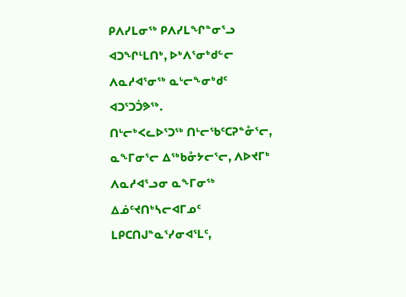ᑭᐱᓯᒪᓂᖅ ᑭᐱᓯᒪᖏᓐᓂᕐᓗ ᐊᑐᖏᒻᒪᑎᒃ, ᐅᒃᐱᕐᓂᒃᑯᓪᓕ ᐱᓇᓱᐊᕐᓂᖅ ᓇᒡᓕᖕᓂᒃᑯᑦ ᐊᑐᕐᑐᑑᕗᖅ.
ᑎᒡᓕᒃᐸᓚᐅᕐᑐᖅ ᑎᒡᓕᖃᑦᑕᕈᓐᓁᕐᓕ, ᓇᖕᒥᓂᕐᓕ ᐃᖅᑲᓁᔭᓕᕐᓕ, ᐱᐅᔪᒥᒃ ᐱᓇᓱᐊᕐᓗᓂ ᓇᖕᒥᓂᖅ ᐃᓅᑦᔪᑎᒃᓴᓕᐊᒥᓄᑦ ᒪᑭᑕᑎᒍᓐᓇᕐᓯᓂᐊᕐᒪᑦ,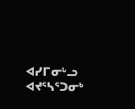ᐊᓯᒥᓂᒡᓗ ᐊᔪᕐᓴᕐᑐᓂᒃ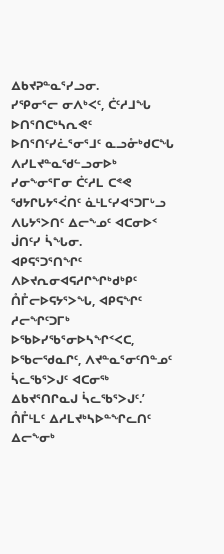ᐃᑲᔪᕈᓐᓇᕐᓯᓗᓂ.
ᓯᕿᓂᕐᓕ ᓂᐱᒃᐸᑦ, ᑖᑦᓱᒧᖓ ᐅᑎᕐᑎᑕᒃᓴᕆᕙᑦ ᐅᑎᕐᑎᑦᓯᓛᕐᓂᕐᒧᑦ ᓇᓗᓁᒃᑯᑕᖓ ᐱᓯᒪᔪᓐᓇᖁᓪᓗᓂᐅᒃ ᓯᓂᖕᓂᕐᒥᓂ ᑖᑦᓱᒪ ᑕᕝᕙ ᖁᔭᒋᒐᔭᕐᐹᑎᑦ ᓈᒻᒪᑦᓯᐊᕐᑐᒥᒡᓗ ᐱᒐᔭᕐᐳᑎᑦ ᐃᓕᖕᓄᑦ ᐊᑕᓂᐅᑉ ᒎᑎᑦᓯ ᓵᖓᓂ.
ᐊᑭᕋᕐᑐᕐᑎᖏᑦ ᐱᐅᔪᕆᓂᐊᕋᓱᒋᖏᒃᑯᒃᑭᑦ ᑍᒤᓕᐅᕋᔭᕐᐳᖓ, ᐊᑭᕋᖏᑦ ᓱᓕᖏᑦᑐᒥᒃ ᐅᖃᐅᓯᖃᕐᓂᐅᓴᖏᑉᐸᑕ, ᐅᖃᓕᖁᓇᒋᑦ, ᐱᔪᓐᓇᕐᓂᑦᑎᓐᓄᑦ ᓵᓚᖃᕐᐳᒍᑦ ᐊᑕᓂᖅ ᐃᑲᔪᕐᑎᒋᓇᒍ ᓵᓚᖃᕐᐳᒍᑦ.’
ᑍᒤᒻᒪᑦ ᐃᓱᒪᔪᒃᓴᐅᓐᖏᓚᑎᑦ ᐃᓕᖕᓂᒃ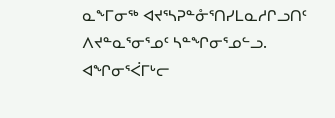ᓇᖕᒥᓂᖅ ᐊᔪᕐᓴᕈᓐᓁᕐᑎᓯᒪᓇᓱᒋᓗᑎᑦ ᐱᔪᓐᓇᕐᓂᕐᓄᑦ ᓴᓐᖏᓂᕐᓄᓪᓗ.
ᐊᖏᓂᕐᐹᒥᒡᓕ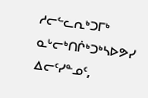ᓱᓕᓪᓚᕆᒃᑐᒥᒃ ᓇᒡᓕᒃᑎᒌᒃᑐᒃᓴᐅᕗᓯ ᐃᓕᑦᓯᓐᓄᑦ,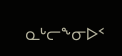ᓇᒡᓕᖕᓂᐅᑉ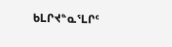ᑲᒪᒋᔪᓐᓇᕐᒪᒋᑦ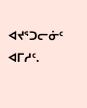ᐊᔪᕐᑐᓕᓃᑦ ᐊᒥᓱᑦ.